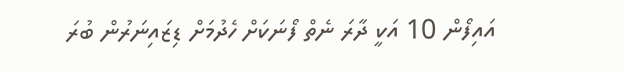އައިފޯން 10 އަކީ ދާރަ ނެތް ފޯނަކަށް ހެދުމަށް ޑިޒައިނަރުން ބުރަ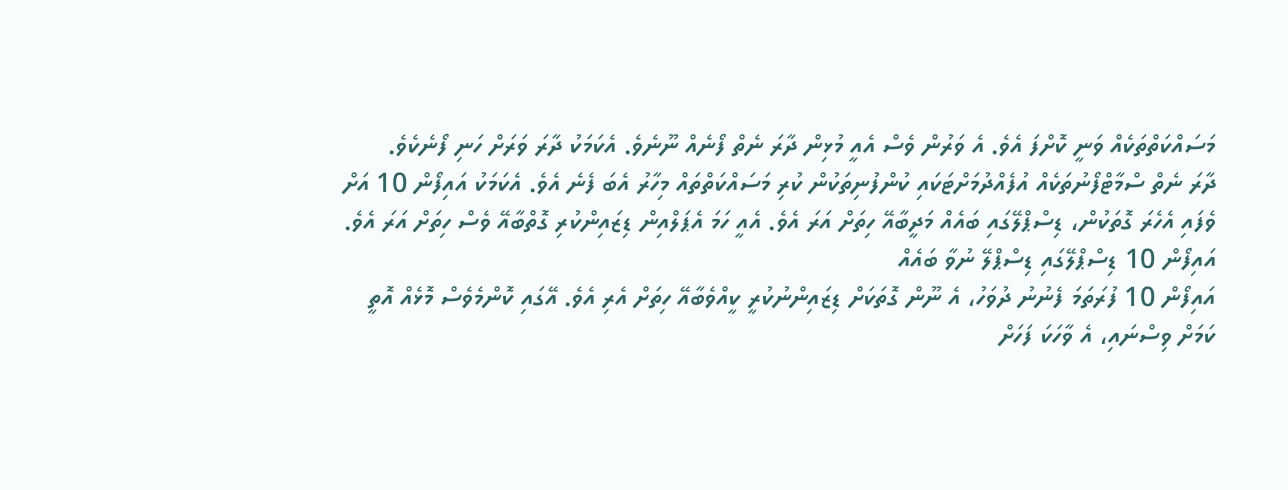މަސައްކަތްތަކެއް ވަނީ ކޮށްފަ އެވެ. އެ ވަރުން ވެސް އެއީ މުޅިން ދާރަ ނެތް ފޯނެއް ނޫނެވެ. އެކަމަކު ދާރަ ވަރަށް ހަނި ފޯނެކެވެ.
ދާރަ ނެތް ސްމާޓްފޯނުތަކެއް އުފެއްދުމަށްޓަކައި ކުންފުނިތަކުން ކުރި މަސައްކަތްތައް މިހާރު އެބަ ފެނެ އެވެ. އެކަމަކު އައިފޯން 10 އަށް ވެފައި އެހެރަ ގޮތަކުން، ޑިސްޕްލޭގައި ބައެއް މަދީބާއޭ ހިތަށް އަރަ އެވެ. އެއީ ހަމަ އެޕަލްއިން ޑިޒައިންކުރި ގޮތްބާއޭ ވެސް ހިތަށް އަރަ އެވެ.
އައިފޯން 10 ޑިސްޕްލޭގައި ޑިސްޕްލޭ ނުވާ ބައެއް
އައިފޯން 10 ފުރަތަމަ ފެނުނު ދުވަހު، އެ ނޫން ގޮތަކަށް ޑިޒައިންނުކުރީ ކީއްވެބާއޭ ހިތަށް އެރި އެވެ. އޭގައި ކޮންމެވެސް މޮޅެއް އޮތީ ކަމަށް ވިސްނައި، އެ ވާހަކަ ފަހަށް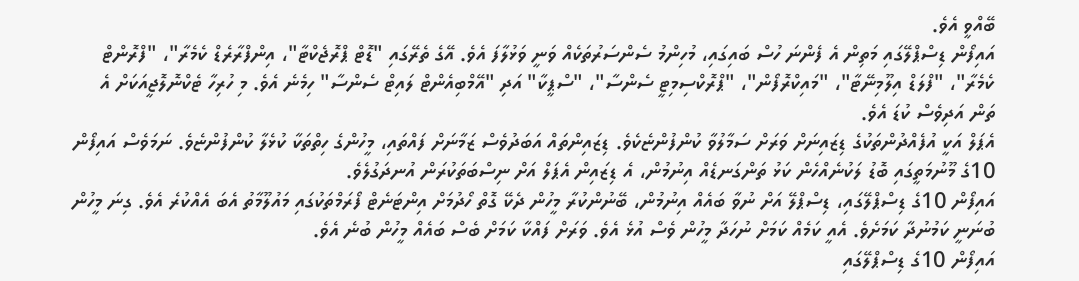ބޭއްވީ އެވެ.
އައިފޯން ޑިސްޕްލޭގައި މަތިން އެ ފެންނަ ހުސް ބައިގައި، މުހިންމު ސެންސަރުތަކެއް ވަނީ ވަޅުލާފަ އެވެ. އޭގެ ތެރޭގައި "ޑޮޓް ޕްރޮޖެކްޓާ"، އިންފްރާރެޑް ކެމެރާ"، "ފްރޮންޓް ކެމެރާ"، "ފްލަޑް އިލޫމިނޭޓާ"، "މައިކްރޮފޯން"، "ޕްރޮކްސިމިޓީ ސެންސާ"، "ސްޕީކާ" އަދި "އޭމްބިއެންޓް ލައިޓް ސެންސާ" ހިމެނެ އެވެ. މި ހުރިހާ ޓެކްނޮލޮޖީއަކަށް އެ ތަން އަދިވެސް ކުޑަ އެވެ.
އެޕަލް އަކީ އުފެއްދުންތަކުގެ ޑިޒައިނަށް ވަރަށް ސަމާލުވާ ކުންފުންޏެކެވެ. ޑިޒައިންތައް އަބަދުވެސް ޒަމާނަށް ފައްތައި، މީހުންގެ ހިތްތަކާ ކުޅެލާ ކުންފުންޏެވެ. ނަމަވެސް އައިފޯން 10ގެ މޫނުމަތީގައި ބޮޑު ލަކުނެއްހެން ކަޅު ތަންގަނޑެއް އިނުމުން، އެ ޑިޒައިން އެޕަލް އަށް ނިސްބަތަކުރަން އުނދަގުލެވެ.
އައިފޯން 10ގެ ޑިސްޕްލޭގައި، ޑިސްޕްލޭ އަށް ނުވާ ބައެއް އިނުމުން، ބޭނުންކުރާ މީހުން ދެކޭ ގޮތް ހޯދުމަށް އިންޓަނެޓް ފޯރަމްތަކުގައި މައުލޫމާތު އެބަ އެއްކުރެ އެވެ. ގިނަ މީހުން ބުނަނީ ކަމުނުދާ ކަމަށެވެ. އެއީ ކަމެއް ކަމަށް ނުހަދާ މީހުން ވެސް އުޅެ އެވެ. ވަރަށް ފައްކާ ކަމަށް ބެސް ބައެއް މީހުން ބުނެ އެވެ.
އައިފޯން 10ގެ ޑިސްޕްލޭގައި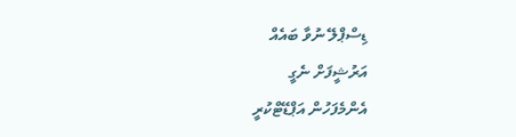ޑިސްޕްލޭ ނުވާ ބައެއް
އަރުޝީފަށް ނެގީ
އެންމެފަހުން އަޕްޑޭޓްކުރީ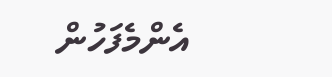އެންމެފަހުން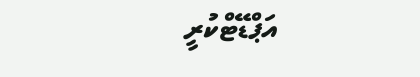އަޕްޑޭޓްކުރީ